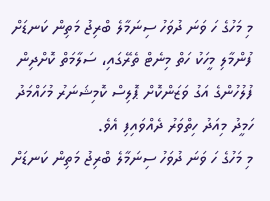މި މަހުގެ ހަ ވަނަ ދުވަހު ސިނަމާލެ ބްރިޖު މަތިން ކަނޑަށް ފުންމާލި މީހަކު ހަތް މިނެޓް ތެރޭގައި، ސަލާމަތް ކޮށްދިން ފުލުހުންގެ އަގު ވަޒަންކޮށް ޕޮލިސް ކޮމިޝަނަރު މުހައްމަދު ހަމީދު މިއަދު ހިތްވަރު ދެއްވައިފި އެވެ.
މި މަހުގެ ހަ ވަނަ ދުވަހު ސިނަމާލެ ބްރިޖު މަތިން ކަނޑަށް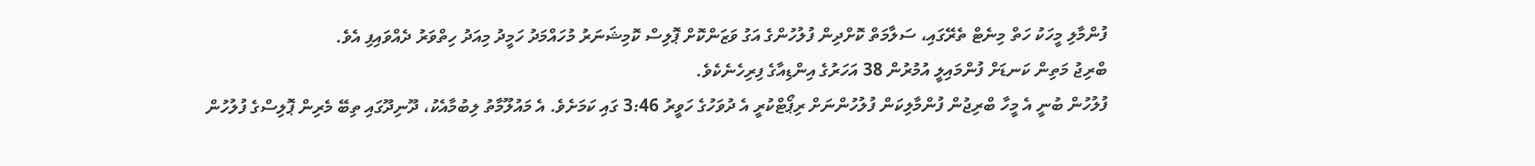ފުންމާލި މީހަކު ހަތް މިނެޓް ތެރޭގައި، ސަލާމަތް ކޮށްދިން ފުލުހުންގެ އަގު ވަޒަންކޮށް ޕޮލިސް ކޮމިޝަނަރު މުހައްމަދު ހަމީދު މިއަދު ހިތްވަރު ދެއްވައިފި އެވެ.
ބްރިޖު މަތިން ކަނޑަށް ފުންމައިލީ އުމުރުން 38 އަހަރުގެ އިންޑިއާގެ ފިރިހެނެކެވެ.
ފުލުހުން ބުނީ އެ މީހާ ބްރިޖުން ފުންމާލިކަން ފުލުހުންނަށް ރިޕޯޓްކުރީ އެ ދުވަހުގެ ހަވީރު 3:46 ގައި ކަމަށެވެ. އެ މައުލޫމާތު ލިބުމާއެކު، ދޫނިދޫގައި ތިބޭ މެރިން ޕޮލިސްގެ ފުލުހުން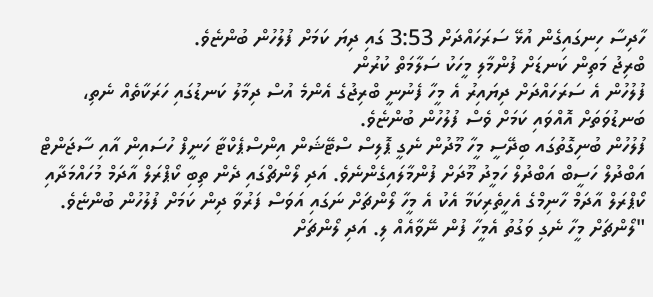ހާދިސާ ހިނގައިގެން އުޅޭ ސަރަހައްދަށް 3:53 ގައި ދިޔަ ކަމަށް ފުލުހުން ބުންޏެވެ.
ބްރިޖު މަތިން ކަނޑަށް ފުންމާލި މީހަކު ސަލާމަތް ކުރުން
ފުލުހުން އެ ސަރަހައްދަށް ދިޔައިރު އެ މީހާ ފެނުނީ ބްރިޖުގެ އެންމެ އުސް ދިމާލު ކަނޑުގައި ހަރަކާތެއް ނެތި، ބަނޑުވަތަށް އޮއްވައި ކަމަށް ވެސް ފުލުހުން ބުންޏެވެ.
ފުލުހުން ބުނިގޮތުގައ ބިދޭސީ މީހާ މޫދުން ނެގީ ޕޮލިސް ސްޓޭޝަން އިންސްޕެކްޓާ ހަނީފް ހުސައިން އާއި ސާޖަންޓް އަބްދުލް ހަސީބް އަބްދުލް ހަމީދު މޫދަށް ފުންމާލައިގެންނެވެ. އަދި ލޯންޗްގައި ދެން ތިބި ކޯޕްރަލް އާދަމް މުހައްމަދާއި ކޯޕްރަލް އާދަމް ހާނިމްގެ އެހީތެރިކަމާ އެކު އެ މީހާ ލޯންޗަށް ނަގައި އަވަސް ފަރުވާ ދިން ކަމަށް ފުލުހުން ބުންޏެވެ.
"ލޯންޗަށް މީހާ ނެގި ވަގުތު އެމީހާ ފުން ނޭވާއެއް ލި. އަދި ލޯންޗަށް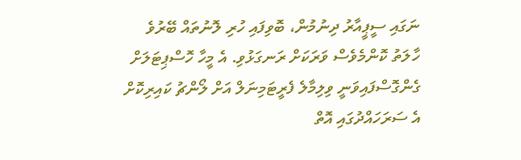ނަގައި ސީޕީއާރު ދިނުމުން، ބޮވިފައި ހުރި ލޮނުތައް ބޭރުވެ ހާލަތު ކޮންމެވެސް ވަރަކަށް ރަނގަޅުވި. އެ މީހާ ހޮސްޕިޓަލަށް ގެންގޮސްފައިވަނީ ވިލިމާލެ ފެރީޓަމިނަލް އަށް ލޯންޗު ކައިރިކޮށް އެ ސަރަހައްދުގައި އޮތް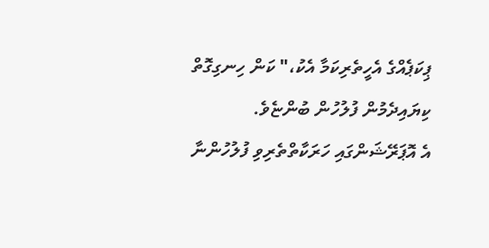ޕިކަޕެއްގެ އެހީތެރިކަމާ އެކު،" ކަން ހިނގިގޮތް ކިޔައިދެމުން ފުލުހުން ބުންޏެވެ.
އެ އޮޕަރޭޝަންގައި ހަރަކާތްތެރިވި ފުލުހުންނާ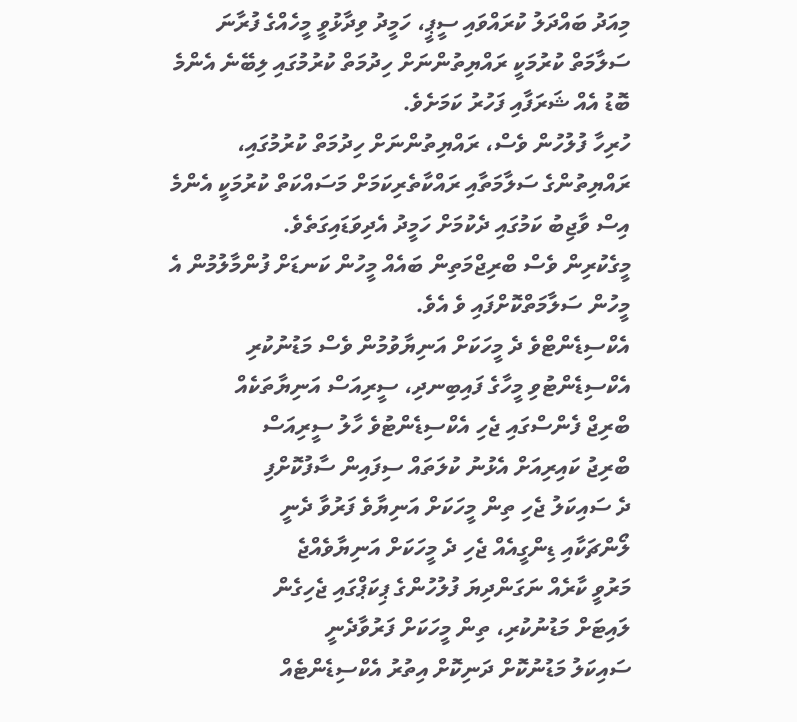މިއަދު ބައްދަލު ކުރައްވައި ސީޕީ، ހަމީދު ވިދާޅުވީ މީހެއްގެ ފުރާނަ ސަލާމަތް ކުރުމަކީ ރައްޔިތުންނަށް ހިދުމަތް ކުރުމުގައި ލިބޭނެ އެންމެ ބޮޑު އެއް ޝަރަފާއި ފަހުރު ކަމަށެވެ.
ހުރިހާ ފުލުހުން ވެސް، ރައްޔިތުންނަށް ހިދުމަތް ކުރުމުގައި، ރައްޔިތުންގެ ސަލާމަތާއި ރައްކާތެރިކަމަށް މަސައްކަތް ކުރުމަކީ އެންމެ އިސް ވާޖިބު ކަމުގައި ދެކުމަށް ހަމީދު އެދިވަޑައިގަތެވެ.
މީގެކުރިން ވެސް ބްރިޖްމަތިން ބައެއް މީހުން ކަނޑަށް ފުންމާލުމުން އެ މީހުން ސަލާމަތްކޮށްފައި ވެ އެވެ.
އެކްސިޑެންޓްވެ ދެ މީހަކަށް އަނިޔާވުމުން ވެސް މަޑުނުކުރި
އެކްސިޑެންޓުވި މީހާގެ ފައިބިނދި، ސީރިއަސް އަނިޔާތަކެއް
ބްރިޖް ފެންސްގައި ޖެހި އެކްސިޑެންޓުވެ ހާލު ސީރިއަސް
ބްރިޖު ކައިރިއަށް އެޅުނު ކުލަތައް ސިފައިން ސާފުކޮށްފި
ދެ ސައިކަލު ޖެހި ތިން މީހަކަށް އަނިޔާވެ ފަރުވާ ދެނީ
ލޯންޗަކާއި ޑިންގީއެއް ޖެހި ދެ މީހަކަށް އަނިޔާވެއްޖެ
މަރުވީ ކާރެއް ނަގަންދިޔަ ފުލުހުންގެ ޕިކަޕްގައި ޖެހިގެން
ލައިޓަށް މަޑުނުކުރި، ތިން މީހަކަށް ފަރުވާދެނީ
ސައިކަލު މަޑުނުކޮށް ދަނިކޮށް އިތުރު އެކްސިޑެންޓެއް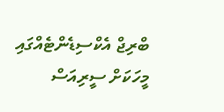ބްރިޖް އެކްސިޑެންޓެއްގައި މީހަކަށް ސީރިއަސް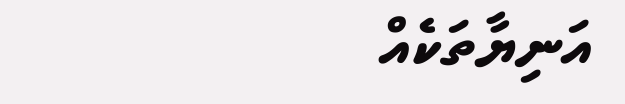އަނިޔާތަކެއް